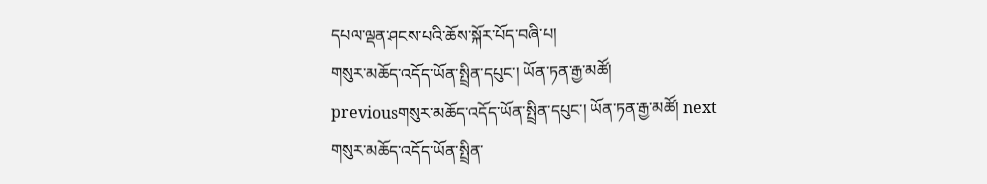དཔལ་ལྡན་ཤངས་པའི་ཆོས་སྐོར་པོད་བཞི་པ།
གསུར་མཆོད་འདོད་ཡོན་སྤྲིན་དཔུང་། ཡོན་ཏན་རྒྱ་མཚོ།
previousགསུར་མཆོད་འདོད་ཡོན་སྤྲིན་དཔུང་། ཡོན་ཏན་རྒྱ་མཚོ། next
གསུར་མཆོད་འདོད་ཡོན་སྤྲིན་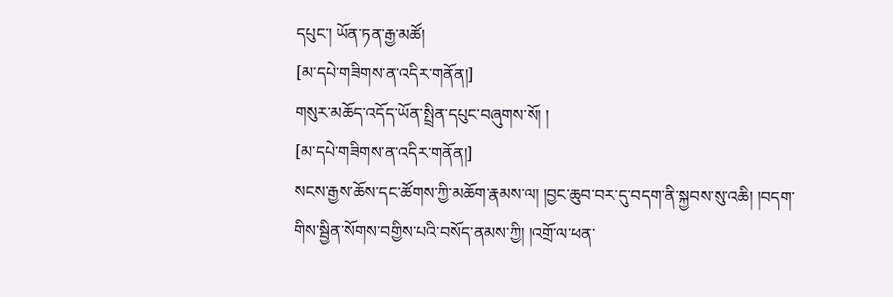དཔུང་། ཡོན་ཏན་རྒྱ་མཚོ།
[མ་དཔེ་གཟིགས་ན་འདིར་གནོན།]
གསུར་མཆོད་འདོད་ཡོན་སྤྲིན་དཔུང་བཞུགས་སོ། །
[མ་དཔེ་གཟིགས་ན་འདིར་གནོན།]
སངས་རྒྱས་ཆོས་དང་ཚོགས་ཀྱི་མཆོག་རྣམས་ལ། །བྱང་ཆུབ་བར་དུ་བདག་ནི་སྐྱབས་སུ་འཆི། །བདག་གིས་སྦྱིན་སོགས་བགྱིས་པའི་བསོད་ནམས་ཀྱི། །འགྲོ་ལ་ཕན་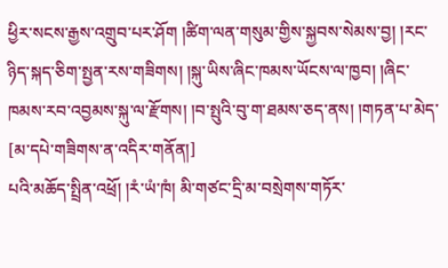ཕྱིར་སངས་རྒྱས་འགྲུབ་པར་ཤོག །ཚིག་ལན་གསུམ་གྱིས་སྐྱབས་སེམས་བྱ། །རང་ཉིད་སྐད་ཅིག་སྤྱན་རས་གཟིགས། །སྐུ་ཡིས་ཞིང་ཁམས་ཡོངས་ལ་ཁྱབ། །ཞིང་ཁམས་རབ་འབྱམས་སྐུ་ལ་རྫོགས། །བ་སྤུའི་བུ་ག་ཐམས་ཅད་ནས། །གཏན་པ་མེད་
[མ་དཔེ་གཟིགས་ན་འདིར་གནོན།]
པའི་མཆོད་སྤྲིན་འཕྲོ། །རཾ་ཡཾ་ཁཾ། མི་གཙང་དྲི་མ་བསྲེགས་གཏོར་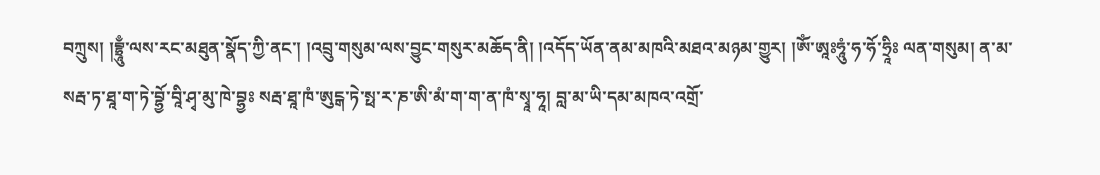བཀྲུས། །བྷྲཱུྃ་ལས་རང་མཐུན་སྣོད་ཀྱི་ནང་། །འབྲུ་གསུམ་ལས་བྱུང་གསུར་མཆོད་ནི། །འདོད་ཡོན་ནམ་མཁའི་མཐའ་མཉམ་གྱུར། །ཨོཾ་ཨཱཿཧཱུཾ་ཧ་ཧོ་ཧྲཱིཿ ལན་གསུམ། ན་མ་སརྦ་ཏ་ཐཱ་ག་ཏེ་བྷྱོ་བཱི་ཤྭ་མུ་ཁེ་བྷྱཿ སརྦ་ཐཱ་ཁཾ་ཨུངྒ་ཏེ་སྥ་ར་ཎ་ཨི་མཾ་ག་ག་ན་ཁཾ་སྭཱ་ཧཱ། བླ་མ་ཡི་དམ་མཁའ་འགྲོ་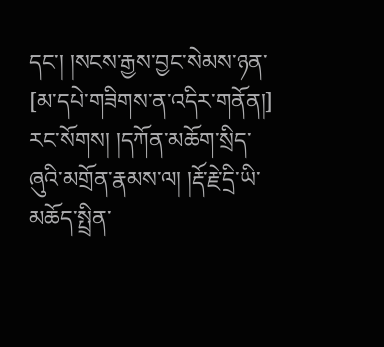དང་། །སངས་རྒྱས་བྱང་སེམས་ཉན་
[མ་དཔེ་གཟིགས་ན་འདིར་གནོན།]
རང་སོགས། །དཀོན་མཆོག་སྲིད་ཞུའི་མགྲོན་རྣམས་ལ། །རྡོ་རྗེ་དྲི་ཡི་མཆོད་སྤྲིན་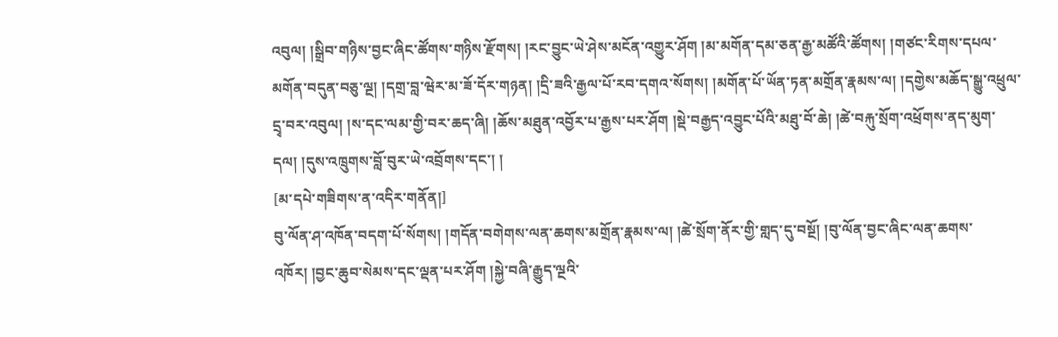འབུལ། །སྒྲིབ་གཉིས་བྱང་ཞིང་ཚོགས་གཉིས་རྫོགས། །རང་བྱུང་ཡེ་ཤེས་མངོན་འགྱུར་ཤོག །མ་མགོན་དམ་ཅན་རྒྱ་མཚོའི་ཚོགས། །གཙང་རིགས་དཔལ་མགོན་བདུན་བཅུ་ལྔ། །དགྲ་བླ་ཝེར་མ་ཟོ་དོར་གཉན། །དྲི་ཟའི་རྒྱལ་པོ་རབ་དགའ་སོགས། །མགོན་པོ་ཡོན་ཏན་མགྲོན་རྣམས་ལ། །དགྱེས་མཆོད་སྒྱུ་འཕྲུལ་དྲྭ་བར་འབུལ། །ས་དང་ལམ་གྱི་བར་ཆད་ཞི། །ཆོས་མཐུན་འབྱོར་པ་རྒྱས་པར་ཤོག །སྡེ་བརྒྱད་འབྱུང་པོའི་མཐུ་བོ་ཆེ། །ཚེ་བརྐུ་སྲོག་འཕྲོགས་ནད་མུག་དལ། །དུས་འཁྲུགས་བློ་བུར་ཡེ་འབྲོགས་དང་། །
[མ་དཔེ་གཟིགས་ན་འདིར་གནོན།]
བུ་ལོན་ཤ་འཁོན་བདག་པོ་སོགས། །གདོན་བགེགས་ལན་ཆགས་མགྲོན་རྣམས་ལ། །ཚེ་སྲོག་ནོར་གྱི་གླད་དུ་བསྔོ། །བུ་ལོན་བྱང་ཞིང་ལན་ཆགས་འཁོར། །བྱང་ཆུབ་སེམས་དང་ལྡན་པར་ཤོག །སྐྱེ་བཞི་རྒྱུད་ལྔའི་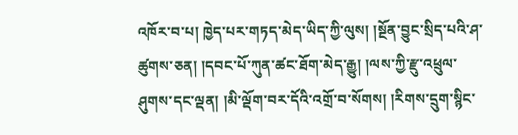འཁོར་བ་པ། ཁྱེད་པར་གཏད་མེད་ཡིད་ཀྱི་ལུས། །སྔོན་བྱུང་སྲིད་པའི་ཤ་ཚུགས་ཅན། །དབང་པོ་ཀུན་ཚང་ཐོག་མེད་རྒྱུ། །ལས་ཀྱི་རྫུ་འཕྲུལ་ཤུགས་དང་ལྡན། །མི་ལྡོག་བར་དོའི་འགྲོ་བ་སོགས། །རིགས་དྲུག་སྙིང་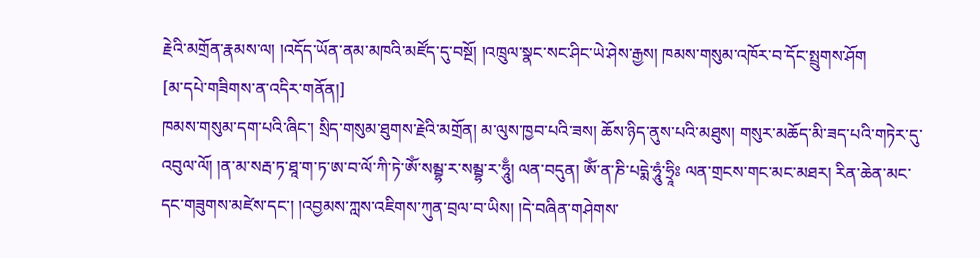རྗེའི་མགྲོན་རྣམས་ལ། །འདོད་ཡོན་ནམ་མཁའི་མཛོད་དུ་བསྔོ། །འཁྲུལ་སྣང་སང་ཤིང་ཡེ་ཤེས་རྒྱས། ཁམས་གསུམ་འཁོར་བ་དོང་སྤྲུགས་ཤོག
[མ་དཔེ་གཟིགས་ན་འདིར་གནོན།]
ཁམས་གསུམ་དག་པའི་ཞིང་། སྲིད་གསུམ་ཐུགས་རྗེའི་མགྲོན། མ་ལུས་ཁྱབ་པའི་ཟས། ཆོས་ཉིད་ནུས་པའི་མཐུས། གསུར་མཆོད་མི་ཟད་པའི་གཏེར་དུ་འབུལ་ལོ། །ན་མ་སརྦ་ཏ་ཐཱ་ག་ཏ་ཨ་བ་ལོ་ཀི་ཏེ་ཨོཾ་སམྦྷ་ར་སམྦྷ་ར་ཧཱུྃ། ལན་བདུན། ཨོཾ་ན་ཎི་པདྨེ་ཧཱུཾ་ཧྲཱིཿ ལན་གྲངས་གང་མང་མཐར། རིན་ཆེན་མང་དང་གཟུགས་མཛེས་དང་། །འབྱམས་ཀླས་འཇིགས་ཀུན་བྲལ་བ་ཡིས། །དེ་བཞིན་གཤེགས་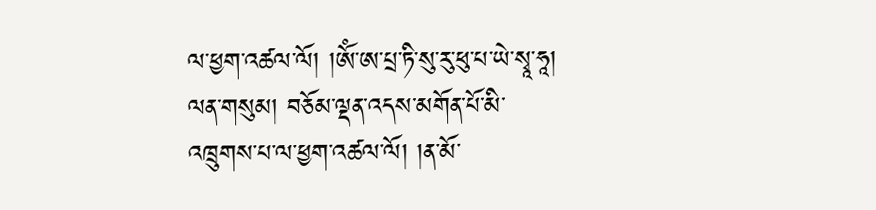ལ་ཕྱག་འཚལ་ལོ། །ཨོཾ་ཨ་པྲ་ཏི་སུ་རུ་ཕུ་པ་ཡེ་སྭཱ་ཧཱ། ལན་གསུམ། བཅོམ་ལྡན་འདས་མགོན་པོ་མི་འཁྲུགས་པ་ལ་ཕྱག་འཚལ་ལོ། །ན་མོ་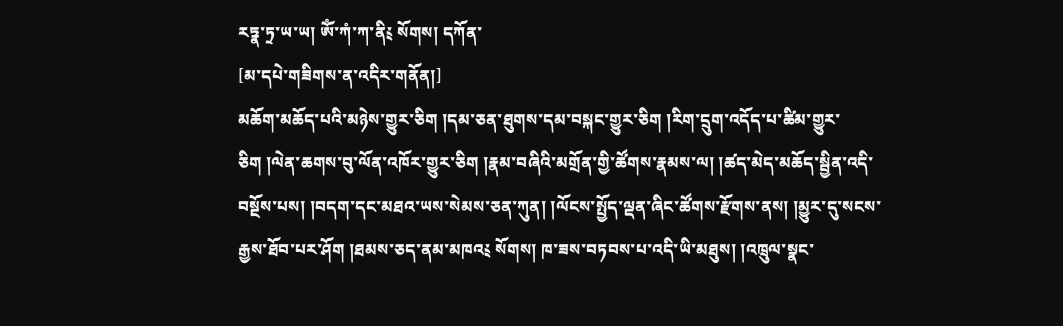རཏྣ་ཏྲ་ཡ་ཡ། ཨོཾ་ཀཾ་ཀ་ནི༴ སོགས། དཀོན་
[མ་དཔེ་གཟིགས་ན་འདིར་གནོན།]
མཆོག་མཆོད་པའི་མཉེས་གྱུར་ཅིག །དམ་ཅན་ཐུགས་དམ་བསྐང་གྱུར་ཅིག །རིག་དྲུག་འདོད་པ་ཚིམ་གྱུར་ཅིག །ལེན་ཆགས་བུ་ལོན་འཁོར་གྱུར་ཅིག །རྣམ་བཞིའི་མགྲོན་གྱི་ཚོགས་རྣམས་ལ། །ཚད་མེད་མཆོད་སྦྱིན་འདི་བསྔོས་པས། །བདག་དང་མཐའ་ཡས་སེམས་ཅན་ཀུན། །ལོངས་སྤྱོད་ལྡན་ཞིང་ཚོགས་རྫོགས་ནས། །མྱུར་དུ་སངས་རྒྱས་ཐོབ་པར་ཤོག །ཐམས་ཅད་ནམ་མཁའ༴ སོགས། ཁ་ཟས་བཏབས་པ་འདི་ཡི་མཐུས། །འཁྲུལ་སྣང་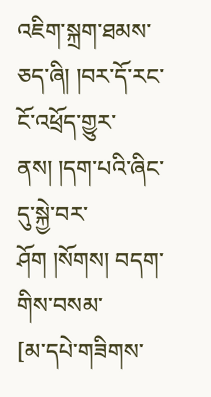འཇིག་སྐྲག་ཐམས་ཅད་ཞི། །བར་དོ་རང་ངོ་འཕྲོད་གྱུར་ནས། །དག་པའི་ཞིང་དུ་སྐྱེ་བར་ཤོག །སོགས། བདག་གིས་བསམ་
[མ་དཔེ་གཟིགས་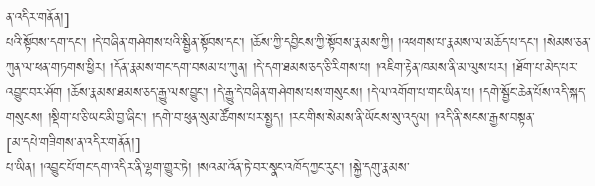ན་འདིར་གནོན།]
པའི་སྟོབས་དག་དང་། །དེ་བཞིན་གཤེགས་པའི་སྦྱིན་སྟོབས་དང་། །ཆོས་ཀྱི་དབྱིངས་ཀྱི་སྟོབས་རྣམས་ཀྱི། །འཕགས་པ་རྣམས་ལ་མཆོད་པ་དང་། །སེམས་ཅན་ཀུན་ལ་ཕན་གཏགས་ཕྱིར། །དོན་རྣམས་གང་དག་བསམ་པ་ཀུན། །དེ་དག་ཐམས་ཅད་ཅི་རིགས་པ། །འཇིག་རྟེན་ཁམས་ནི་མ་ལུས་པར། །ཐོག་པ་མེད་པར་འབྱུང་བར་ཤོག །ཆོས་རྣམས་ཐམས་ཅད་རྒྱུ་ལས་བྱུང་། །དེ་རྒྱུ་དེ་བཞིན་གཤེགས་པས་གསུངས། །དེ་ལ་འགོག་པ་གང་ཡིན་པ། །དགེ་སྦྱོང་ཆེན་པོས་འདི་སྐད་གསུངས། །སྡིག་པ་ཅི་ཡང་མི་བྱ་ཞིང་། །དགེ་བ་ཕུན་སུམ་ཚོགས་པར་སྤྱད། །རང་གིས་སེམས་ནི་ཡོངས་སུ་འདུལ། །འདི་ནི་སངས་རྒྱས་བསྟན་
[མ་དཔེ་གཟིགས་ན་འདིར་གནོན།]
པ་ཡིན། །འབྱུང་པོ་གང་དག་འདིར་ནི་ལྷག་གྱུར་ཏེ། །སའམ་འོན་ཏེ་བར་སྣང་འཁོད་ཀྱང་རུང་། །སྐྱེ་དགུ་རྣམས་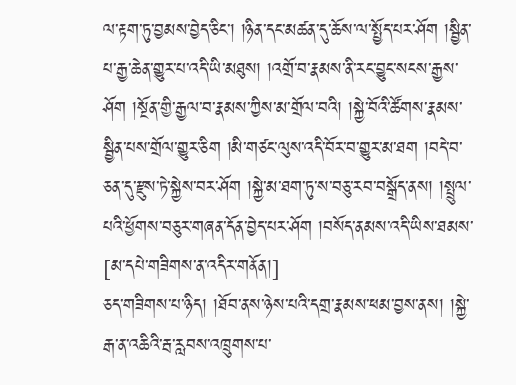ལ་རྟག་ཏུ་བྱམས་བྱེད་ཅིང་། །ཉིན་དང་མཚན་དུ་ཆོས་ལ་སྤྱོད་པར་ཤོག །སྦྱིན་པ་རྒྱ་ཆེན་གྱུར་པ་འདི་ཡི་མཐུས། །འགྲོ་བ་རྣམས་ནི་རང་བྱུང་སངས་རྒྱས་ཤོག །སྔོན་གྱི་རྒྱལ་བ་རྣམས་ཀྱིས་མ་གྲོལ་བའི། །སྐྱེ་བོའི་ཚོགས་རྣམས་སྦྱིན་པས་གྲོལ་གྱུར་ཅིག །མི་གཙང་ལུས་འདི་བོར་བ་གྱུར་མ་ཐག །བདེ་བ་ཅན་དུ་རྫུས་ཏེ་སྐྱེས་བར་ཤོག །སྐྱེ་མ་ཐག་ཏུ་ས་བཅུ་རབ་བསྒྲོད་ནས། །སྤྲུལ་པའི་ཕྱོགས་བཅུར་གཞན་དོན་བྱེད་པར་ཤོག །བསོད་ནམས་འདི་ཡིས་ཐམས་
[མ་དཔེ་གཟིགས་ན་འདིར་གནོན།]
ཅད་གཟིགས་པ་ཉིད། །ཐོབ་ནས་ཉེས་པའི་དགྲ་རྣམས་ཕམ་བྱས་ནས། །སྐྱེ་རྒ་ན་འཆིའི་རྦ་རླབས་འཁྲུགས་པ་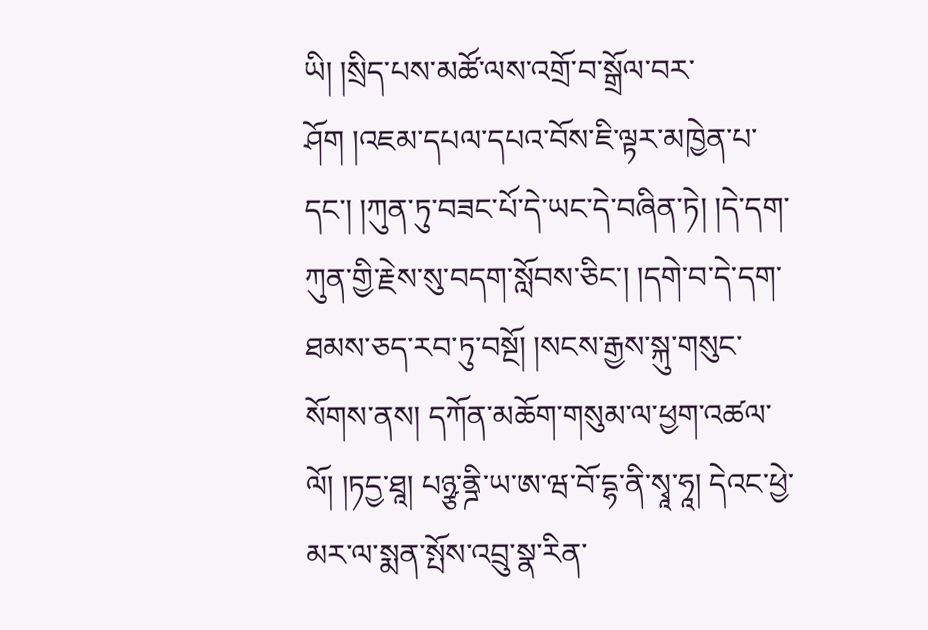ཡི། །སྲིད་པས་མཚོ་ལས་འགྲོ་བ་སྒྲོལ་བར་ཤོག །འཇམ་དཔལ་དཔའ་བོས་ཇི་ལྟར་མཁྱེན་པ་དང་། །ཀུན་ཏུ་བཟང་པོ་དེ་ཡང་དེ་བཞིན་ཏེ། །དེ་དག་ཀུན་གྱི་རྗེས་སུ་བདག་སློབས་ཅིང་། །དགེ་བ་དེ་དག་ཐམས་ཅད་རབ་ཏུ་བསྔོ། །སངས་རྒྱས་སྐུ་གསུང་སོགས་ནས། དཀོན་མཆོག་གསུམ་ལ་ཕྱག་འཚལ་ལོ། །ཏདྱ་ཐཱ། པཉྩ་ནྜི་ཡ་ཨ་ཝ་བོ་དྷ་ནི་སྭཱ་ཧཱ། དེའང་ཕྱེ་མར་ལ་སྨན་སྤོས་འབྲུ་སྣ་རིན་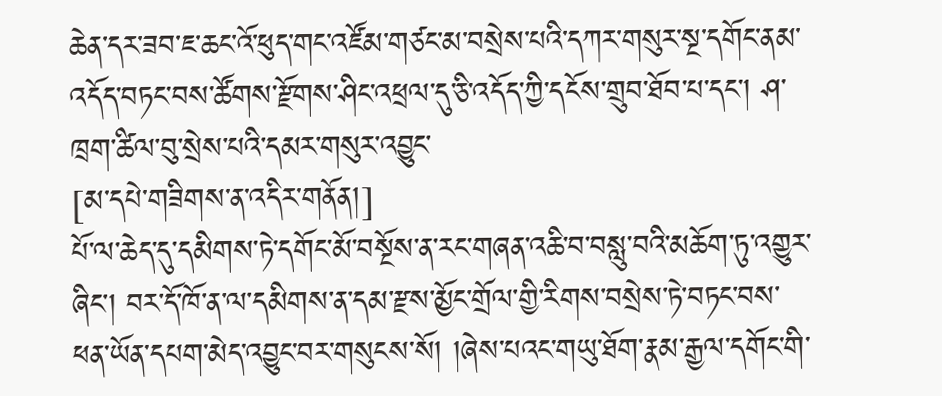ཆེན་དར་ཟབ་ཇ་ཆང་འོ་ཕུད་གང་འཛོམ་གཙང་མ་བསྲེས་པའི་དཀར་གསུར་སྔ་དགོང་ནམ་འདོད་བཏང་བས་ཚོགས་རྫོགས་ཤིང་འཕྲལ་དུ་ཅི་འདོད་ཀྱི་དངོས་གྲུབ་ཐོབ་པ་དང་། ཤ་ཁྲག་ཚིལ་བུ་སྲེས་པའི་དམར་གསུར་འབྱུང་
[མ་དཔེ་གཟིགས་ན་འདིར་གནོན།]
པོ་ལ་ཆེད་དུ་དམིགས་ཏེ་དགོང་མོ་བསྔོས་ན་རང་གཞན་འཆི་བ་བསླུ་བའི་མཆོག་ཏུ་འགྱུར་ཞིང་། བར་དོ་ཁོ་ན་ལ་དམིགས་ན་དམ་རྫས་མྱོང་གྲོལ་གྱི་རིགས་བསྲེས་ཏེ་བཏང་བས་ཕན་ཡོན་དཔག་མེད་འབྱུང་བར་གསུངས་སོ། །ཞེས་པའང་གཡུ་ཐོག་རྣམ་རྒྱལ་དགོང་གི་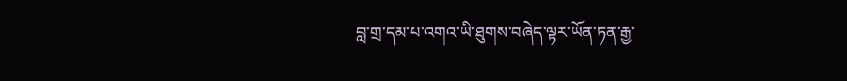བླ་གྲ་དམ་པ་འགའ་ཡི་ཐུགས་བཞེད་ལྟར་ཡོན་ཏན་རྒྱ་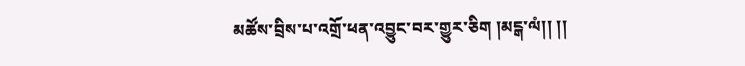མཚོས་བྲིས་པ་འགྲོ་ཕན་འབྱུང་བར་གྱུར་ཅིག །མངྒ་ལཾ།། །།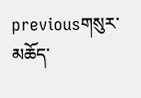previousགསུར་མཆོད་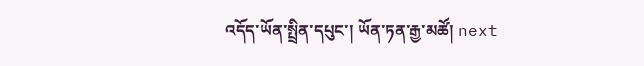འདོད་ཡོན་སྤྲིན་དཔུང་། ཡོན་ཏན་རྒྱ་མཚོ། next